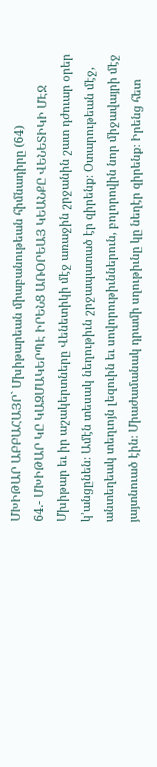ՄԽԻԹԱՐ ԱԲԲԱՀԱՅՐ` Մխիթարեան միաբանութեան հիմնադիրը (64)
64.- ՄԽԻԹԱՐ ԿԸ ԿԱԶՄԱԿԵՐՊԷ ԻՐԵՆՑ ԱՌՕՐԵԱՅ ԿԵԱՆՔԸ ՎԵՆԵՏԻԿԻ ՄԷՋ
Մխիթար եւ իր աշակերտները Վենետիկի մէջ առաջին շրջանին շատ դժուար օրեր կ՚անցընեն։ Ամէն տեսակ նեղութիւն շրջապատած էր զիրենք։ Օտարութեան մէջ, անտեղեակ տեղւոյն լեզուին եւ սովորութիւններուն, բոլորովին նոր միջավայրի մէջ յայտնուած էին։ Միաժամանակ դրամի սղութիւնը կը նեղէր զիրենք։ Իրենց հետ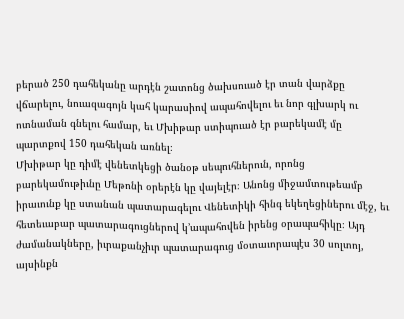բերած 250 դահեկանը արդէն շատոնց ծախսուած էր տան վարձքը վճարելու, նուազագոյն կահ կարասիով ապահովելու եւ նոր գլխարկ ու ոտնաման գնելու համար, եւ Մխիթար ստիպուած էր բարեկամէ մը պարտքով 150 դահեկան առնել։
Մխիթար կը դիմէ վենետկեցի ծանօթ սեպուհներուն, որոնց բարեկամութիւնը Մեթոնի օրերէն կը վայելէր։ Անոնց միջամտութեամբ իրաւունք կը ստանան պատարագելու Վենետիկի հինգ եկեղեցիներու մէջ, եւ հետեւաբար պատարագուցներով կ՚ապահովեն իրենց օրապահիկը։ Այդ ժամանակները, իւրաքանչիւր պատարագուց մօտաւորապէս 30 սոլտոյ, այսինքն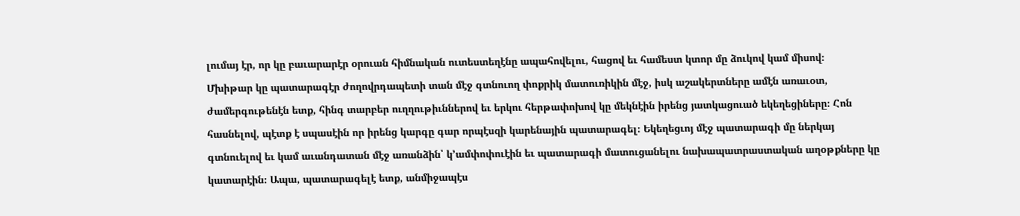լումայ էր, որ կը բաւարարէր օրուան հիմնական ուտեստեղէնը ապահովելու, հացով եւ համեստ կտոր մը ձուկով կամ միսով։
Մխիթար կը պատարագէր ժողովրդապետի տան մէջ գտնուող փոքրիկ մատուռիկին մէջ, իսկ աշակերտները ամէն առաւօտ, ժամերգութենէն ետք, հինգ տարբեր ուղղութիւններով եւ երկու հերթափոխով կը մեկնէին իրենց յատկացուած եկեղեցիները։ Հոն հասնելով, պէտք է սպասէին որ իրենց կարգը գար որպէսզի կարենային պատարագել։ Եկեղեցւոյ մէջ պատարագի մը ներկայ գտնուելով եւ կամ աւանդատան մէջ առանձին՝ կ՚ամփոփուէին եւ պատարագի մատուցանելու նախապատրաստական աղօթքները կը կատարէին։ Ապա, պատարագելէ ետք, անմիջապէս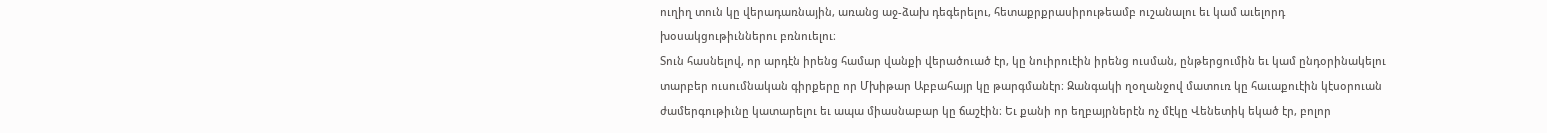ուղիղ տուն կը վերադառնային, առանց աջ-ձախ դեգերելու, հետաքրքրասիրութեամբ ուշանալու եւ կամ աւելորդ խօսակցութիւններու բռնուելու։
Տուն հասնելով, որ արդէն իրենց համար վանքի վերածուած էր, կը նուիրուէին իրենց ուսման, ընթերցումին եւ կամ ընդօրինակելու տարբեր ուսումնական գիրքերը որ Մխիթար Աբբահայր կը թարգմանէր։ Զանգակի ղօղանջով մատուռ կը հաւաքուէին կէսօրուան ժամերգութիւնը կատարելու եւ ապա միասնաբար կը ճաշէին։ Եւ քանի որ եղբայրներէն ոչ մէկը Վենետիկ եկած էր, բոլոր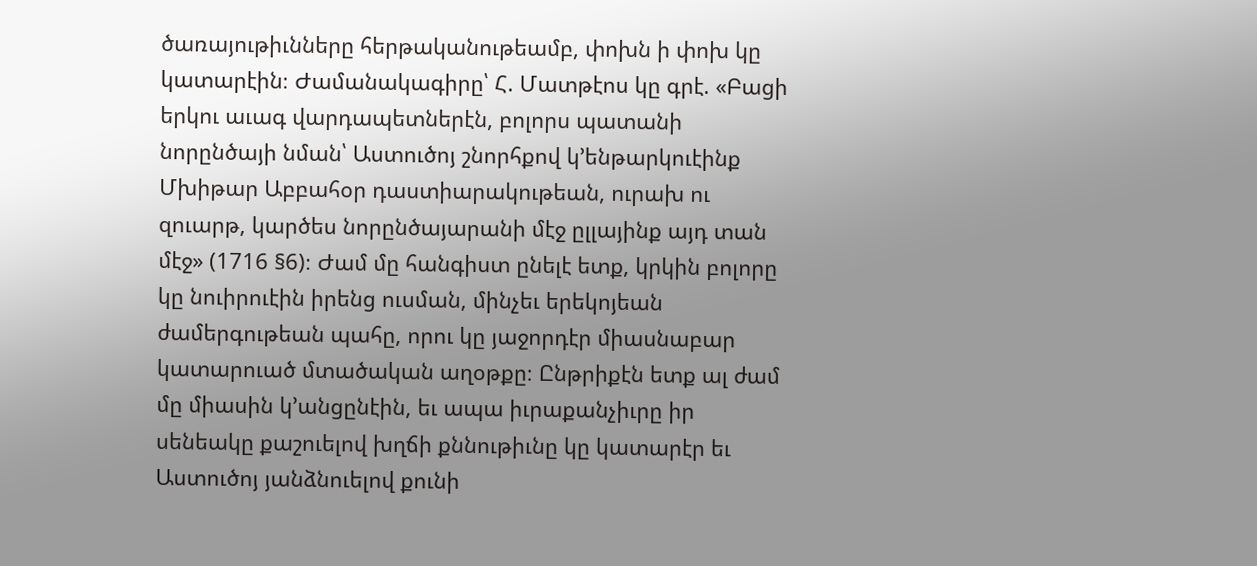ծառայութիւնները հերթականութեամբ, փոխն ի փոխ կը կատարէին։ Ժամանակագիրը՝ Հ. Մատթէոս կը գրէ. «Բացի երկու աւագ վարդապետներէն, բոլորս պատանի նորընծայի նման՝ Աստուծոյ շնորհքով կ՚ենթարկուէինք Մխիթար Աբբահօր դաստիարակութեան, ուրախ ու զուարթ, կարծես նորընծայարանի մէջ ըլլայինք այդ տան մէջ» (1716 §6)։ Ժամ մը հանգիստ ընելէ ետք, կրկին բոլորը կը նուիրուէին իրենց ուսման, մինչեւ երեկոյեան ժամերգութեան պահը, որու կը յաջորդէր միասնաբար կատարուած մտածական աղօթքը։ Ընթրիքէն ետք ալ ժամ մը միասին կ՚անցընէին, եւ ապա իւրաքանչիւրը իր սենեակը քաշուելով խղճի քննութիւնը կը կատարէր եւ Աստուծոյ յանձնուելով քունի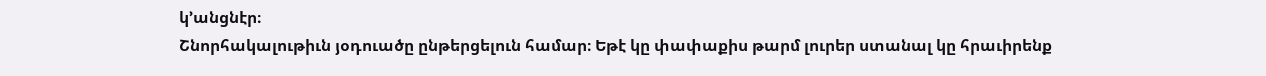կ՚անցնէր։
Շնորհակալութիւն յօդուածը ընթերցելուն համար։ Եթէ կը փափաքիս թարմ լուրեր ստանալ կը հրաւիրենք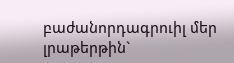բաժանորդագրուիլ մեր լրաթերթին`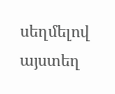սեղմելով այստեղ